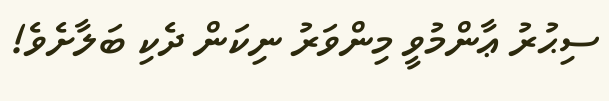ސިޙުރު ޢާންމުވީ މިންވަރު ނިކަން ދެކި ބަލާށެވެ!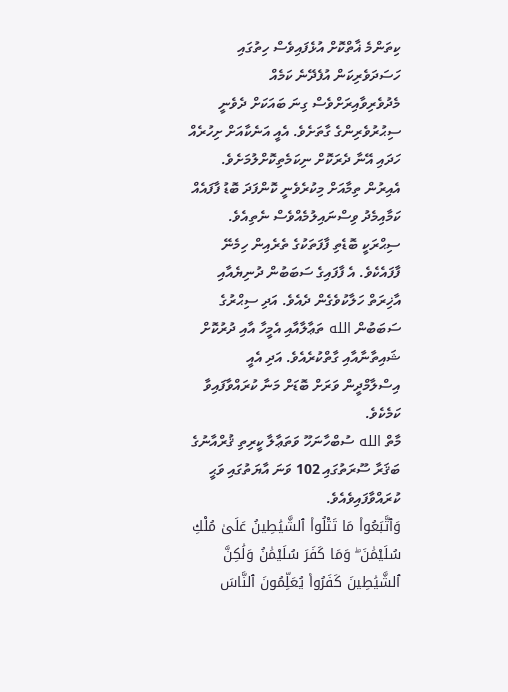ކިތަންމެ ޣާތްކޮށް އުޅެފައިވެސް ހިތުގައި ހަސަދަވެރިކަން އުފެދޭނެ ކަމެއް މެދުވެރިވާއިރަށްވެސް ގިނަ ބައަކަށް ދެވެނީ ސިޙުރުވެރިންގެ ގާތަށެވެ. އެއީ އަނެކާއަށް ށިހުރެއް ހަދައި އޭނާ ދެރަކޮށް ނިކަމެތިކޮށްލުމަށެވެ. އެއިރުން ތިމާއަށް މިކުރެވެނީ ކޮންފަދަ ބޮޑު ފާފައެއް ކަމާއިމެދު ވިސްނައިލުމެއްވެސް ނެތިއެވެ.
ސިޙްރަކީ ބޮޑެތި ފާފަތަކުގެ ތެރެއިން ހިމެނޭ ފާފައެކެވެ. އެ ފާފައިގެ ސަބަބުން ދުނިޔެއާއި އާޚިރަތް ހަލާކުވެގެން ދެއެވެ. އަދި ސިޙްރުގެ ސަބަބުން الله ތަޢާލާއާއި އެމީހާ އާއި ދުރުކޮށް ޝައިތާނާއާއި ގާތްކުރެއެވެ. އަދި އެއީ އިސްލާމްދީން ވަރަށް ބޮޑަށް މަނާ ކުރައްވާފައިވާ ކަމެކެވެ.
މާތް الله ސުބްހާނަހޫ ވަތަޢާލާ ކީރިތި ޤުރްއާނުގެ ބަޤަރާ ސޫރަތުގައި 102 ވަނަ އާޔަތުގައި ވަޙީ ކުރައްވާފައިވެއެވެ.
وَٱتَّبَعُوا۟ مَا تَتْلُوا۟ ٱلشَّيَٰطِينُ عَلَىٰ مُلْكِ سُلَيْمَٰنَ ۖ وَمَا كَفَرَ سُلَيْمَٰنُ وَلَٰكِنَّ ٱلشَّيَٰطِينَ كَفَرُوا۟ يُعَلِّمُونَ ٱلنَّاسَ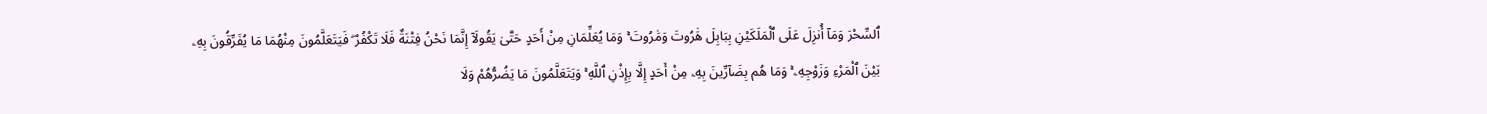ٱلسِّحْرَ وَمَآ أُنزِلَ عَلَى ٱلْمَلَكَيْنِ بِبَابِلَ هَٰرُوتَ وَمَٰرُوتَ ۚ وَمَا يُعَلِّمَانِ مِنْ أَحَدٍ حَتَّىٰ يَقُولَآ إِنَّمَا نَحْنُ فِتْنَةٌ فَلَا تَكْفُرْ ۖ فَيَتَعَلَّمُونَ مِنْهُمَا مَا يُفَرِّقُونَ بِهِۦ بَيْنَ ٱلْمَرْءِ وَزَوْجِهِۦ ۚ وَمَا هُم بِضَآرِّينَ بِهِۦ مِنْ أَحَدٍ إِلَّا بِإِذْنِ ٱللَّهِ ۚ وَيَتَعَلَّمُونَ مَا يَضُرُّهُمْ وَلَا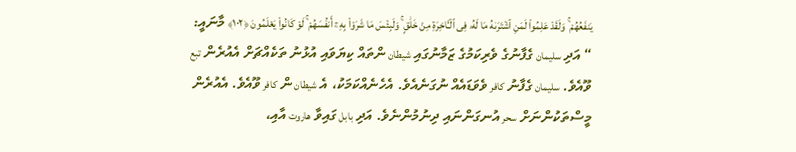يَنفَعُهُمْ ۚ وَلَقَدْ عَلِمُوا۟ لَمَنِ ٱشْتَرَىٰهُ مَا لَهُۥ فِى ٱلْـَٔاخِرَةِ مِنْ خَلَٰقٍ ۚ وَلَبِئْسَ مَا شَرَوْا۟ بِهِۦٓ أَنفُسَهُمْ ۚ لَوْ كَانُوا۟ يَعْلَمُونَ ﴿١٠٢﴾ މާނައީ: “ އަދި سليمان ގެފާނުގެ ވެރިކަމުގެ ޒަމާނުގައި شيطان ންތައް ކިޔަވައި އުޅުނު ތަކެއްޗަށް އެއުރެން تبع ވޫއެވެ. سليمان ގެފާނު كافر ވެވަޑައެއް ނުގަނެއެވެ. އެހެނެއްކަމަކު، އެ شيطان ން كافر ވޫއެވެ. އެއުރެން މީސްތަކުންނަށް سحر އުނގަންނައި ދިނުމުންނެވެ. އަދި بابل ގައިވާ هاروت އާއި،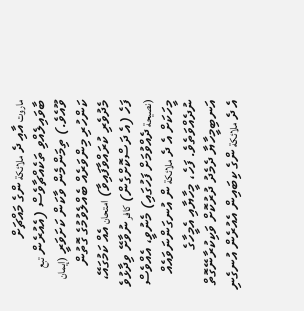ماروت އާއި ދެ ملائكة ންގެ މައްޗަށް ބާވައިލެއްވި ތަކެއްޗާވެސް (އެއުރެން تبع ވޫއެވެ.) ތިމަންމެން ވާކަން ކަށަވަރީ (إيمان ކަންހުރި މިންވަރެއް ބެއްލެވުމުގެ ގޮތުން މެދުވެރި ކުރައްވާފައިވާ) امتحان އެއް ކަމުގައޭ، ފަހެ (އެ ދަސްކޮށްގެން) كافر ނުވާށޭ ވިދާޅުވެ (نصيحة ދެއްވުމަށް ފަހުގައި) މެނުވީ، އެއްވެސް މީހަކަށް އެ ދެ ملائكة ން އުނގަންނަވައެއް ނުދެއްވަތެވެ. ފަހެ، މީހާޔާއި އެމީހާގެ އަނބިމީހާޔާ ދެމެދު ދުރުކޮށް ވަކިކުރާނޭގޮތް އެ ދެ ملائكة ންގެ ކިބައިން އެއުރެން އުނގެނި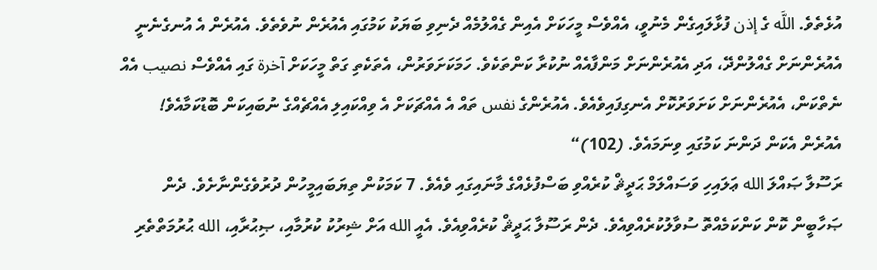އުޅެތެވެ. اللَّه ގެ إذن ފުޅާލައިގެން މެނުވީ، އެއްވެސް މީހަކަށް އެއިން ގެއްލުމެއް ދެނިވި ބަޔަކު ކަމުގައި އެއުރެން ނުވެތެވެ. އެއުރެން އެ އުނގެނެނީ އެއުރެންނަށް ގެއްލުންދޭ، އަދި އެއުރެންނަށް މަންފާއެއް ނުކުރާ ކަންތަކެވެ. ހަމަކަށަވަރުން، އެތަކެތި ގަތް މީހަކަށް آخرة ގައި އެއްވެސް نصيب އެއް ނެތްކަން، އެއުރެންނަށް ކަށަވަރުކޮށް އެނގިފައިވެއެވެ. އެއުރެންގެ نفس ތައް އެ އެއްޗަކަށް އެ ވިއްކައިލި އެއްޗެއްގެ ނުބައިކަން ބޮޑުކަމާއެވެ! އެއުރެން އެކަން ދަންނަ ކަމުގައި ވިނަމައެވެ. (102)“
ރަސޫލާ ޞައްލަ الله ޢަލައިހި ވަސައްލަމް ޙަދީޘް ކުރެއްވި ބަސްފުޅެއްގެ މާނައިގައި ވެއެވެ. 7 ކަމަކުން ތިޔަބައިމީހުން ދުރުވެގެންނާށެވެ. ދެން ޞަހާބީން ކޮން ކަންކަމެއްތޮ ސުވާލުކުރެއްވިއެވެ. ދެން ރަސޫލާ ޙަދީޘް ކުރެއްވިއެވެ. އެއީ الله އަށް ޝިރުކު ކުރުމާއި، ޞިޙުރާއި، الله ޙުރުމަތްތެރި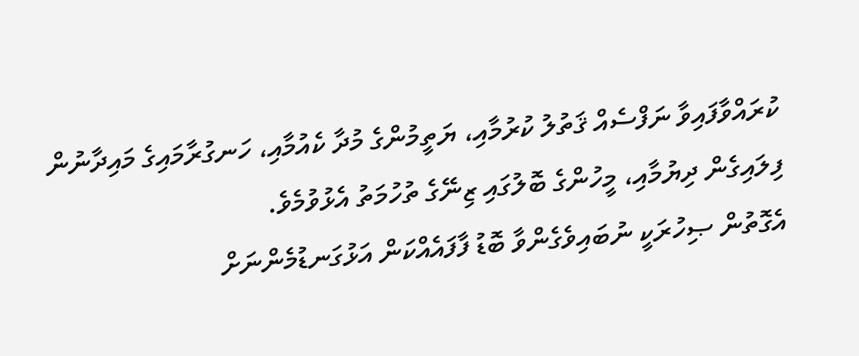ކުރައްވާފައިވާ ނަފްސެއް ޤަތުލު ކުރުމާއި، ޔަތީމުންގެ މުދާ ކެއުމާއި، ހަނގުރާމައިގެ މައިދާނުން ފިލައިގެން ދިޔުމާއި، މީހުންގެ ބޮލުގައި ޒިނޭގެ ތުހުމަތު އެޅުވުމެވެ.
އެގޮތުން ޞިހުރަކީ ނުބައިވެގެންވާ ބޮޑު ފާފައެއްކަން އަޅުގަނޑުމެންނަށް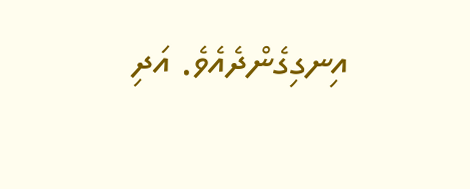އިނގިގެންދެއެވެ. އަދި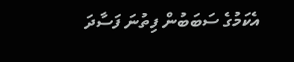އެކަމުގެ ސަބަބުން ފިތުނަ ފަސާދަ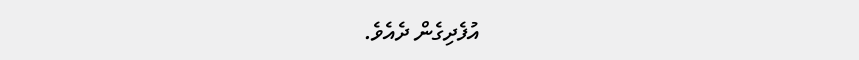އުފެދިގެން ދެއެވެ.